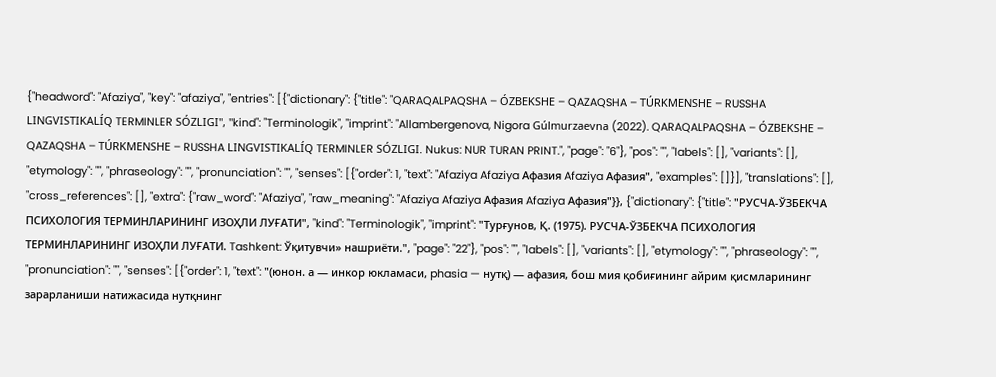{"headword": "Afaziya", "key": "afaziya", "entries": [{"dictionary": {"title": "QARAQALPAQSHA – ÓZBEKSHE – QAZAQSHA – TÚRKMENSHE – RUSSHA LINGVISTIKALÍQ TERMINLER SÓZLIGI", "kind": "Terminologik", "imprint": "Allambergenova, Nigora Gúlmurzaevna (2022). QARAQALPAQSHA – ÓZBEKSHE – QAZAQSHA – TÚRKMENSHE – RUSSHA LINGVISTIKALÍQ TERMINLER SÓZLIGI. Nukus: NUR TURAN PRINT.", "page": "6"}, "pos": "", "labels": [], "variants": [], "etymology": "", "phraseology": "", "pronunciation": "", "senses": [{"order": 1, "text": "Afaziya Afaziya Афазия Afaziya Афазия", "examples": []}], "translations": [], "cross_references": [], "extra": {"raw_word": "Afaziya", "raw_meaning": "Afaziya Afaziya Афазия Afaziya Афазия"}}, {"dictionary": {"title": "РУСЧА-ЎЗБЕКЧА ПСИХОЛОГИЯ ТЕРМИНЛАРИНИНГ ИЗОҲЛИ ЛУҒАТИ", "kind": "Terminologik", "imprint": "Турғунов, Қ. (1975). РУСЧА-ЎЗБЕКЧА ПСИХОЛОГИЯ ТЕРМИНЛАРИНИНГ ИЗОҲЛИ ЛУҒАТИ. Tashkent: Ўқитувчи» нашриёти.", "page": "22"}, "pos": "", "labels": [], "variants": [], "etymology": "", "phraseology": "", "pronunciation": "", "senses": [{"order": 1, "text": "(юнон. а — инкор юкламаси, phasia — нутқ) — афазия, бош мия қобиғининг айрим қисмларининг зарарланиши натижасида нутқнинг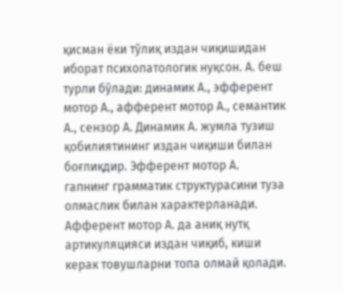қисман ёки тўлиқ издан чиқишидан иборат психопатологик нуқсон. А. беш турли бўлади: динамик А., эфферент мотор А., афферент мотор А., семантик А., сензор А. Динамик А. жумла тузиш қобилиятининг издан чиқиши билан боғлиқдир. Эфферент мотор А. гапнинг грамматик структурасини туза олмаслик билан характерланади. Афферент мотор А. да аниқ нутқ артикуляцияси издан чиқиб, киши керак товушларни топа олмай қолади.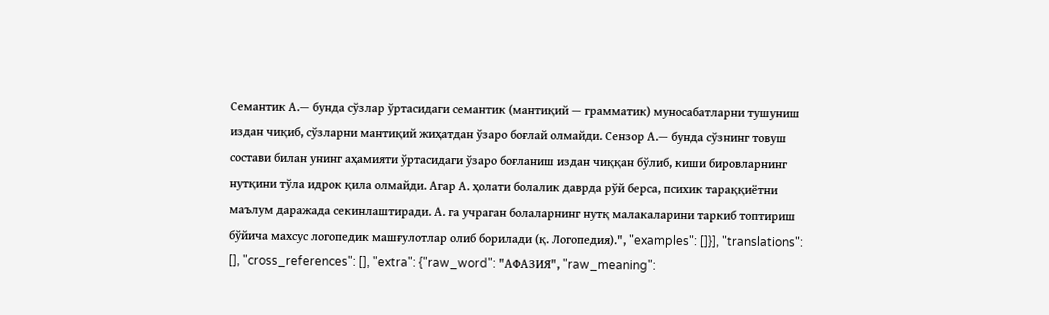Семантик А.— бунда сўзлар ўртасидаги семантик (мантиқий — грамматик) муносабатларни тушуниш издан чиқиб, сўзларни мантиқий жиҳатдан ўзаро боғлай олмайди. Сензор А.— бунда сўзнинг товуш состави билан унинг аҳамияти ўртасидаги ўзаро боғланиш издан чиққан бўлиб, киши бировларнинг нутқини тўла идрок қила олмайди. Агар А. ҳолати болалик даврда рўй берса, психик тараққиётни маълум даражада секинлаштиради. А. га учраган болаларнинг нутқ малакаларини таркиб топтириш бўйича махсус логопедик машғулотлар олиб борилади (қ. Логопедия).", "examples": []}], "translations": [], "cross_references": [], "extra": {"raw_word": "АФАЗИЯ", "raw_meaning":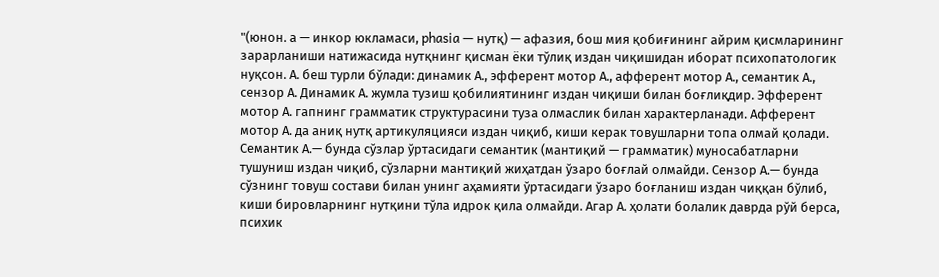"(юнон. а — инкор юкламаси, phasia — нутқ) — афазия, бош мия қобиғининг айрим қисмларининг зарарланиши натижасида нутқнинг қисман ёки тўлиқ издан чиқишидан иборат психопатологик нуқсон. А. беш турли бўлади: динамик А., эфферент мотор А., афферент мотор А., семантик А., сензор А. Динамик А. жумла тузиш қобилиятининг издан чиқиши билан боғлиқдир. Эфферент мотор А. гапнинг грамматик структурасини туза олмаслик билан характерланади. Афферент мотор А. да аниқ нутқ артикуляцияси издан чиқиб, киши керак товушларни топа олмай қолади. Семантик А.— бунда сўзлар ўртасидаги семантик (мантиқий — грамматик) муносабатларни тушуниш издан чиқиб, сўзларни мантиқий жиҳатдан ўзаро боғлай олмайди. Сензор А.— бунда сўзнинг товуш состави билан унинг аҳамияти ўртасидаги ўзаро боғланиш издан чиққан бўлиб, киши бировларнинг нутқини тўла идрок қила олмайди. Агар А. ҳолати болалик даврда рўй берса, психик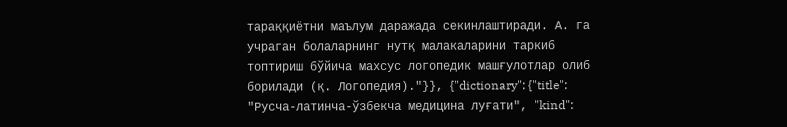тараққиётни маълум даражада секинлаштиради. А. га учраган болаларнинг нутқ малакаларини таркиб топтириш бўйича махсус логопедик машғулотлар олиб борилади (қ. Логопедия)."}}, {"dictionary": {"title": "Русча-латинча-ўзбекча медицина луғати", "kind":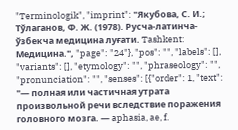"Terminologik", "imprint": "Якубова, С. И.; Тўлаганов, Ф. Ж. (1978). Русча-латинча-ўзбекча медицина луғати. Tashkent: Медицина.", "page": "24"}, "pos": "", "labels": [], "variants": [], "etymology": "", "phraseology": "", "pronunciation": "", "senses": [{"order": 1, "text": "— полная или частичная утрата произвольной речи вследствие поражения головного мозга. — aphasia, ae, f.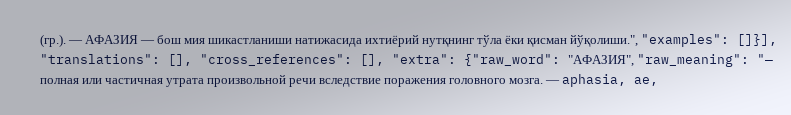(гр.). — АФАЗИЯ — бош мия шикастланиши натижасида ихтиёрий нутқнинг тўла ёки қисман йўқолиши.", "examples": []}], "translations": [], "cross_references": [], "extra": {"raw_word": "АФАЗИЯ", "raw_meaning": "— полная или частичная утрата произвольной речи вследствие поражения головного мозга. — aphasia, ae,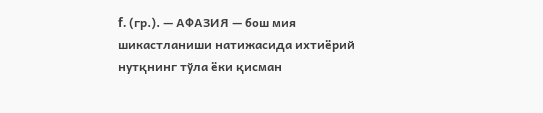f. (гр.). — АФАЗИЯ — бош мия шикастланиши натижасида ихтиёрий нутқнинг тўла ёки қисман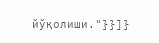йўқолиши."}}]}